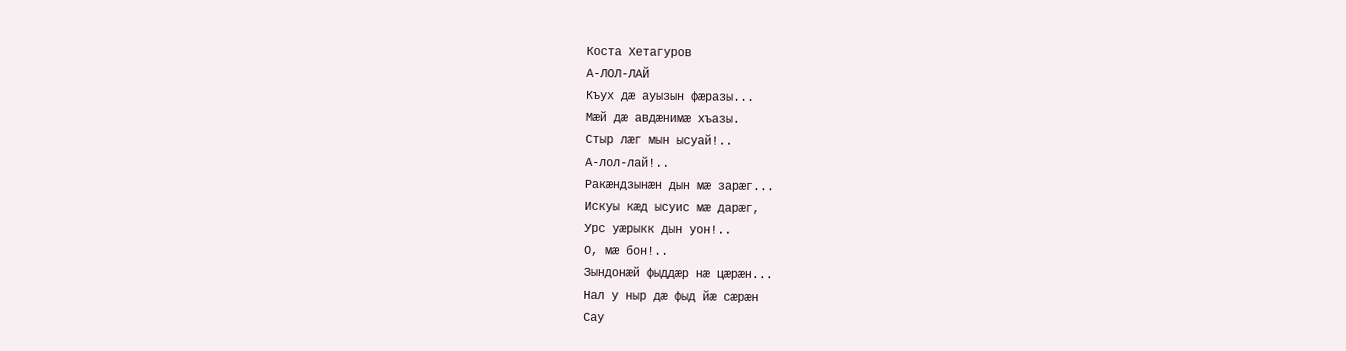Коста Хетагуров
А-ЛОЛ-ЛАЙ
Къух дæ ауызын фæразы...
Мæй дæ авдæнимæ хъазы.
Стыр лæг мын ысуай!..
А-лол-лай!..
Ракæндзынæн дын мæ зарæг...
Искуы кæд ысуис мæ дарæг,
Урс уæрыкк дын уон!..
О, мæ бон!..
Зындонæй фыддæр нæ цæрæн...
Нал у ныр дæ фыд йæ сæрæн
Сау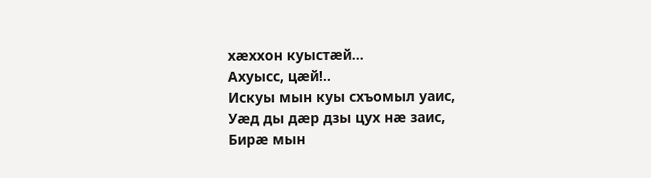хæххон куыстæй...
Ахуысс, цæй!..
Искуы мын куы схъомыл уаис,
Уæд ды дæр дзы цух нæ заис,
Бирæ мын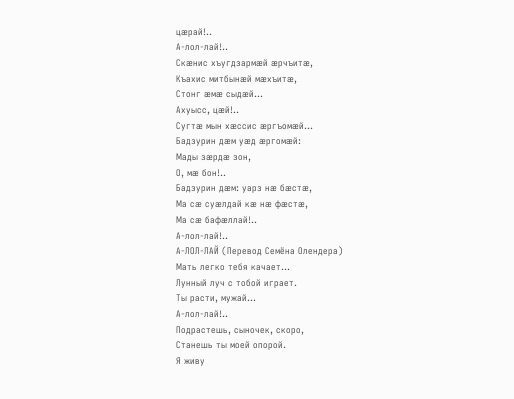цæрай!..
А-лол-лай!..
Скæнис хъугдзармæй æрчъитæ,
Къахис митбынæй мæхъитæ,
Стонг æмæ сыдæй...
Ахуысс, цæй!..
Сугтæ мын хæссис æргъомæй...
Бадзурин дæм уæд æргомæй:
Мады зæрдæ зон,
О, мæ бон!..
Бадзурин дæм: уарз нæ бæстæ,
Ма сæ суæлдай кæ нæ фæстæ,
Ма сæ бафæллай!..
А-лол-лай!..
А-ЛОЛ-ЛАЙ (Перевод Семёна Олендера)
Мать легко тебя качает...
Лунный луч с тобой играет.
Ты расти, мужай...
А-лол-лай!..
Подрастешь, сыночек, скоро,
Станешь ты моей опорой.
Я живу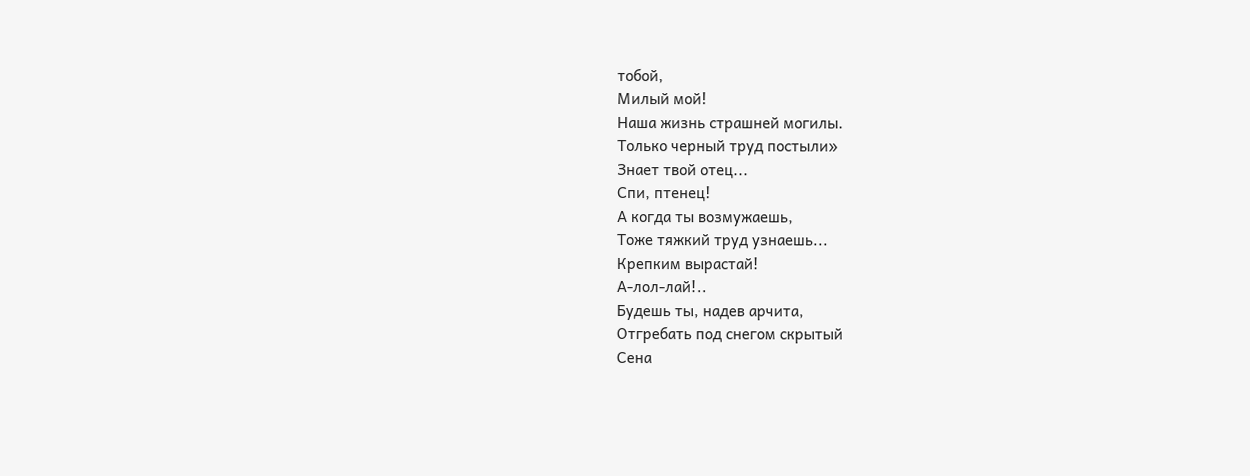тобой,
Милый мой!
Наша жизнь страшней могилы.
Только черный труд постыли»
Знает твой отец...
Спи, птенец!
А когда ты возмужаешь,
Тоже тяжкий труд узнаешь...
Крепким вырастай!
А-лол-лай!..
Будешь ты, надев арчита,
Отгребать под снегом скрытый
Сена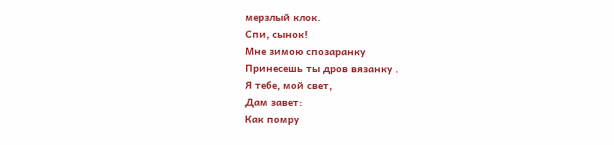мерзлый клок.
Спи, сынок!
Мне зимою спозаранку
Принесешь ты дров вязанку .
Я тебе, мой свет,
Дам завет:
Как помру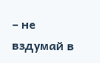– не вздумай в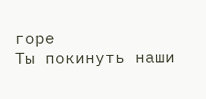горе
Ты покинуть наши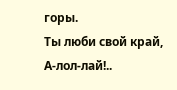горы.
Ты люби свой край,
А-лол-лай!..